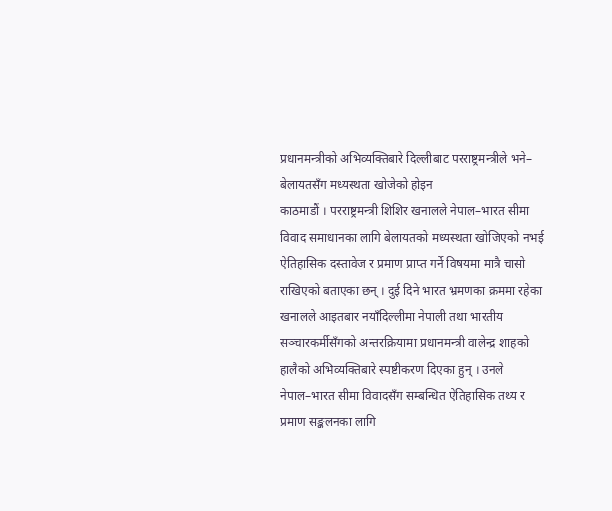प्रधानमन्त्रीको अभिव्यक्तिबारे दिल्लीबाट परराष्ट्रमन्त्रीले भने– बेलायतसँग मध्यस्थता खोजेको होइन
काठमाडौं । परराष्ट्रमन्त्री शिशिर खनालले नेपाल–भारत सीमा विवाद समाधानका लागि बेलायतको मध्यस्थता खोजिएको नभई ऐतिहासिक दस्तावेज र प्रमाण प्राप्त गर्ने विषयमा मात्रै चासो राखिएको बताएका छन् । दुई दिने भारत भ्रमणका क्रममा रहेका खनालले आइतबार नयाँदिल्लीमा नेपाली तथा भारतीय सञ्चारकर्मीसँगको अन्तरक्रियामा प्रधानमन्त्री वालेन्द्र शाहको हालैको अभिव्यक्तिबारे स्पष्टीकरण दिएका हुन् । उनले नेपाल–भारत सीमा विवादसँग सम्बन्धित ऐतिहासिक तथ्य र प्रमाण सङ्कलनका लागि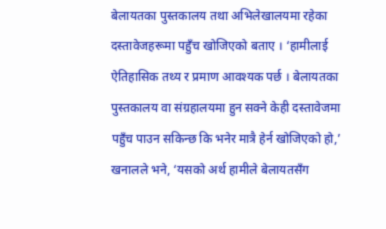बेलायतका पुस्तकालय तथा अभिलेखालयमा रहेका दस्तावेजहरूमा पहुँच खोजिएको बताए । ‘हामीलाई ऐतिहासिक तथ्य र प्रमाण आवश्यक पर्छ । बेलायतका पुस्तकालय वा संग्रहालयमा हुन सक्ने केही दस्तावेजमा पहुँच पाउन सकिन्छ कि भनेर मात्रै हेर्न खोजिएको हो,’ खनालले भने, ‘यसको अर्थ हामीले बेलायतसँग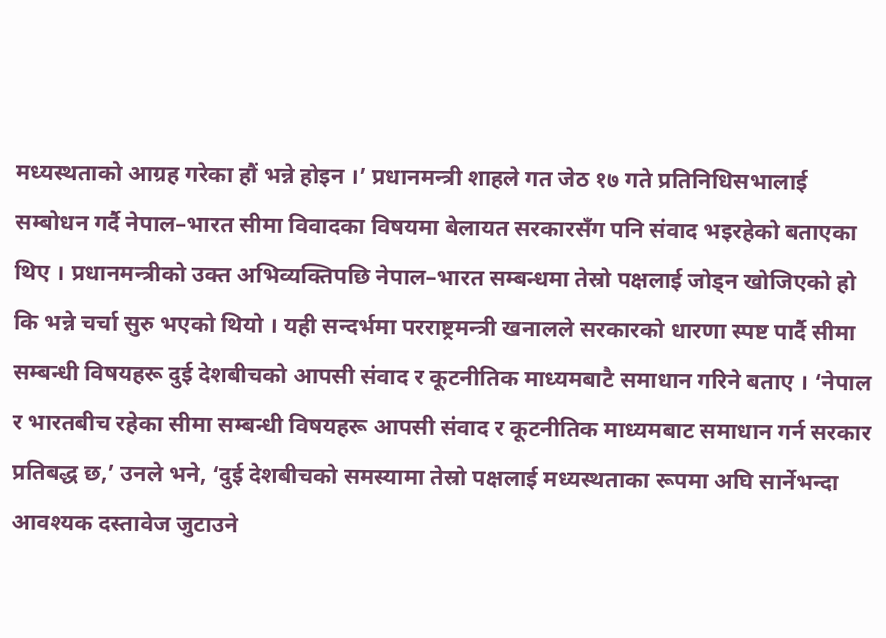मध्यस्थताको आग्रह गरेका हौं भन्ने होइन ।’ प्रधानमन्त्री शाहले गत जेठ १७ गते प्रतिनिधिसभालाई सम्बोधन गर्दै नेपाल–भारत सीमा विवादका विषयमा बेलायत सरकारसँग पनि संवाद भइरहेको बताएका थिए । प्रधानमन्त्रीको उक्त अभिव्यक्तिपछि नेपाल–भारत सम्बन्धमा तेस्रो पक्षलाई जोड्न खोजिएको हो कि भन्ने चर्चा सुरु भएको थियो । यही सन्दर्भमा परराष्ट्रमन्त्री खनालले सरकारको धारणा स्पष्ट पार्दै सीमा सम्बन्धी विषयहरू दुई देशबीचको आपसी संवाद र कूटनीतिक माध्यमबाटै समाधान गरिने बताए । ‘नेपाल र भारतबीच रहेका सीमा सम्बन्धी विषयहरू आपसी संवाद र कूटनीतिक माध्यमबाट समाधान गर्न सरकार प्रतिबद्ध छ,’ उनले भने, ‘दुई देशबीचको समस्यामा तेस्रो पक्षलाई मध्यस्थताका रूपमा अघि सार्नेभन्दा आवश्यक दस्तावेज जुटाउने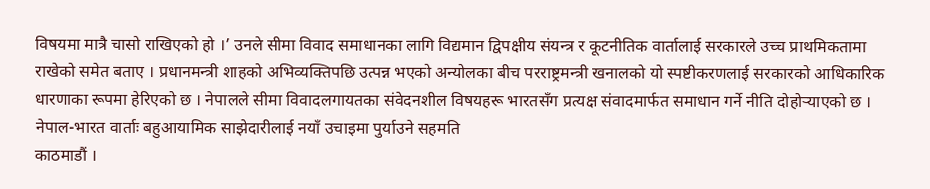विषयमा मात्रै चासो राखिएको हो ।’ उनले सीमा विवाद समाधानका लागि विद्यमान द्विपक्षीय संयन्त्र र कूटनीतिक वार्तालाई सरकारले उच्च प्राथमिकतामा राखेको समेत बताए । प्रधानमन्त्री शाहको अभिव्यक्तिपछि उत्पन्न भएको अन्योलका बीच परराष्ट्रमन्त्री खनालको यो स्पष्टीकरणलाई सरकारको आधिकारिक धारणाका रूपमा हेरिएको छ । नेपालले सीमा विवादलगायतका संवेदनशील विषयहरू भारतसँग प्रत्यक्ष संवादमार्फत समाधान गर्ने नीति दोहोर्‍याएको छ ।
नेपाल-भारत वार्ताः बहुआयामिक साझेदारीलाई नयाँ उचाइमा पुर्याउने सहमति
काठमाडौं ।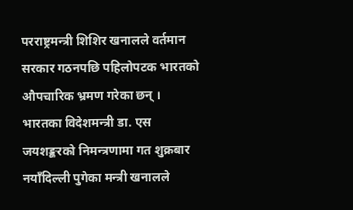परराष्ट्रमन्त्री शिशिर खनालले वर्तमान सरकार गठनपछि पहिलोपटक भारतको औपचारिक भ्रमण गरेका छन् । भारतका विदेशमन्त्री डा. एस जयशङ्करको निमन्त्रणामा गत शुक्रबार नयाँदिल्ली पुगेका मन्त्री खनालले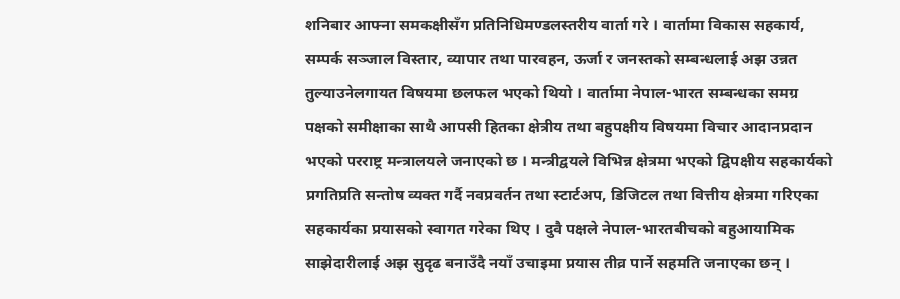शनिबार आफ्ना समकक्षीसँग प्रतिनिधिमण्डलस्तरीय वार्ता गरे । वार्तामा विकास सहकार्य, सम्पर्क सञ्जाल विस्तार, व्यापार तथा पारवहन, ऊर्जा र जनस्तको सम्बन्धलाई अझ उन्नत तुल्याउनेलगायत विषयमा छलफल भएको थियो । वार्तामा नेपाल-भारत सम्बन्धका समग्र पक्षको समीक्षाका साथै आपसी हितका क्षेत्रीय तथा बहुपक्षीय विषयमा विचार आदानप्रदान भएको परराष्ट्र मन्त्रालयले जनाएको छ । मन्त्रीद्वयले विभिन्न क्षेत्रमा भएको द्विपक्षीय सहकार्यको प्रगतिप्रति सन्तोष व्यक्त गर्दै नवप्रवर्तन तथा स्टार्टअप, डिजिटल तथा वित्तीय क्षेत्रमा गरिएका सहकार्यका प्रयासको स्वागत गरेका थिए । दुवै पक्षले नेपाल-भारतबीचको बहुआयामिक साझेदारीलाई अझ सुदृढ बनाउँदै नयाँ उचाइमा प्रयास तीव्र पार्ने सहमति जनाएका छन् ।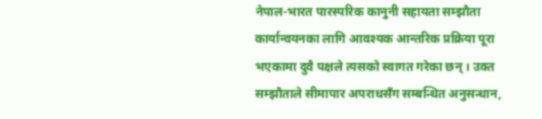नेपाल-भारत पारस्परिक कानुनी सहायता सम्झौता कार्यान्वयनका लागि आवश्यक आन्तरिक प्रक्रिया पूरा भएकामा दुवै पक्षले त्यसको स्वागत गरेका छन् । उक्त सम्झौताले सीमापार अपराधसँग सम्बन्धित अनुसन्धान,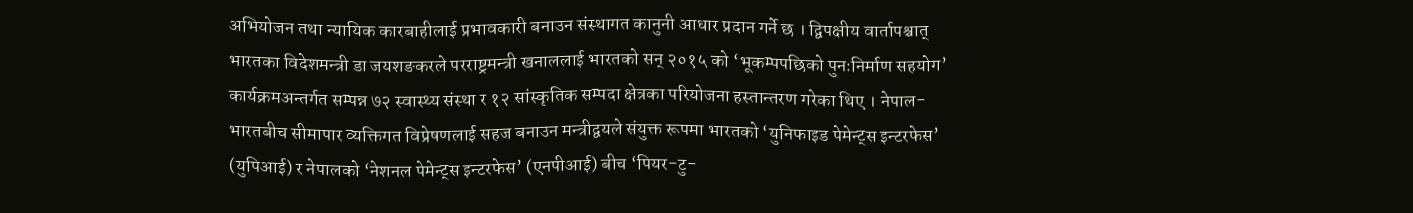अभियोजन तथा न्यायिक कारबाहीलाई प्रभावकारी बनाउन संस्थागत कानुनी आधार प्रदान गर्ने छ । द्विपक्षीय वार्तापश्चात् भारतका विदेशमन्त्री डा जयशङकरले परराष्ट्रमन्त्री खनाललाई भारतको सन् २०१५ को ‘भूकम्पपछिको पुनःनिर्माण सहयोग’ कार्यक्रमअन्तर्गत सम्पन्न ७२ स्वास्थ्य संस्था र १२ सांस्कृतिक सम्पदा क्षेत्रका परियोजना हस्तान्तरण गरेका थिए । नेपाल-भारतबीच सीमापार व्यक्तिगत विप्रेषणलाई सहज बनाउन मन्त्रीद्वयले संयुक्त रूपमा भारतको ‘युनिफाइड पेमेन्ट्स इन्टरफेस’ (युपिआई) र नेपालको ‘नेशनल पेमेन्ट्स इन्टरफेस’ (एनपीआई) बीच ‘पियर-टु-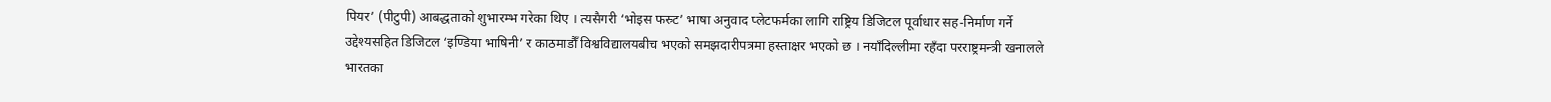पियर’ (पीटुपी) आबद्धताको शुभारम्भ गरेका थिए । त्यसैगरी ‘भोइस फस्र्ट’ भाषा अनुवाद प्लेटफर्मका लागि राष्ट्रिय डिजिटल पूर्वाधार सह-निर्माण गर्ने उद्देश्यसहित डिजिटल ‘इण्डिया भाषिनी’ र काठमाडौँ विश्वविद्यालयबीच भएको समझदारीपत्रमा हस्ताक्षर भएको छ । नयाँदिल्लीमा रहँदा परराष्ट्रमन्त्री खनालले भारतका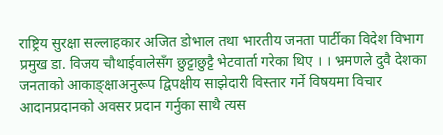राष्ट्रिय सुरक्षा सल्लाहकार अजित डोभाल तथा भारतीय जनता पार्टीका विदेश विभाग प्रमुख डा. विजय चौथाईवालेसँग छुट्टाछुट्टै भेटवार्ता गरेका थिए । । भ्रमणले दुवै देशका जनताको आकाङ्क्षाअनुरूप द्विपक्षीय साझेदारी विस्तार गर्ने विषयमा विचार आदानप्रदानको अवसर प्रदान गर्नुका साथै त्यस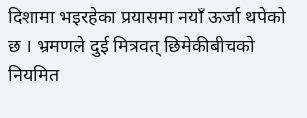दिशामा भइरहेका प्रयासमा नयाँ ऊर्जा थपेको छ । भ्रमणले दुई मित्रवत् छिमेकीबीचको नियमित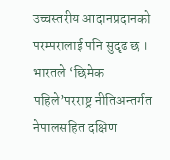उच्चस्तरीय आदानप्रदानको परम्परालाई पनि सुदृढ छ । भारतले ‘छिमेक पहिले’परराष्ट्र नीतिअन्तर्गत नेपालसहित दक्षिण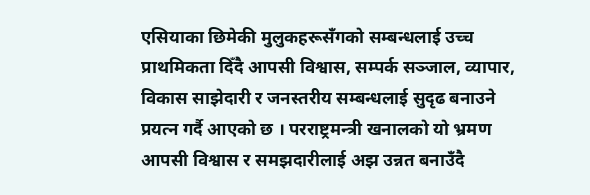एसियाका छिमेकी मुलुकहरूसँगको सम्बन्धलाई उच्च प्राथमिकता दिँदै आपसी विश्वास, सम्पर्क सञ्जाल, व्यापार, विकास साझेदारी र जनस्तरीय सम्बन्धलाई सुदृढ बनाउने प्रयत्न गर्दै आएको छ । परराष्ट्रमन्त्री खनालको यो भ्रमण आपसी विश्वास र समझदारीलाई अझ उन्नत बनाउँदै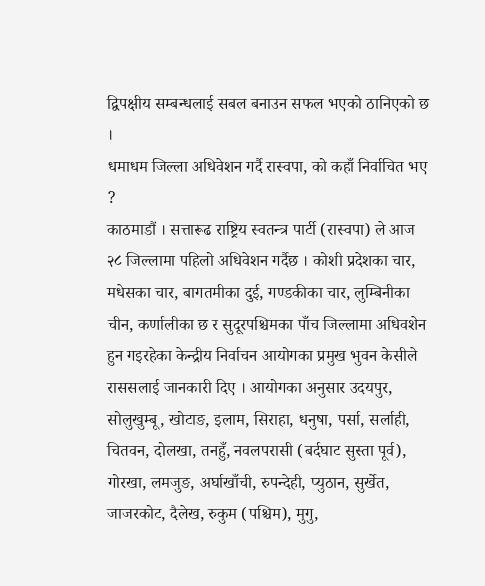द्विपक्षीय सम्बन्धलाई सबल बनाउन सफल भएको ठानिएको छ ।
धमाधम जिल्ला अधिवेशन गर्दै रास्वपा, को कहाँ निर्वाचित भए ?
काठमाडौं । सत्तारूढ राष्ट्रिय स्वतन्त्र पार्टी (रास्वपा) ले आज २८ जिल्लामा पहिलो अधिवेशन गर्दैछ । कोशी प्रदेशका चार, मधेसका चार, बागतमीका दुई, गण्डकीका चार, लुम्बिनीका चीन, कर्णालीका छ र सुदूरपश्चिमका पाँच जिल्लामा अधिवशेन हुन गइरहेका केन्द्रीय निर्वाचन आयोगका प्रमुख भुवन केसीले राससलाई जानकारी दिए । आयोगका अनुसार उदयपुर, सोलुखुम्बू, खोटाङ, इलाम, सिराहा, धनुषा, पर्सा, सर्लाही, चितवन, दोलखा, तनहुँ, नवलपरासी (बर्दघाट सुस्ता पूर्व), गोरखा, लमजुङ, अर्घाखाँची, रुपन्देही, प्युठान, सुर्खेत, जाजरकोट, दैलेख, रुकुम (पश्चिम), मुगु,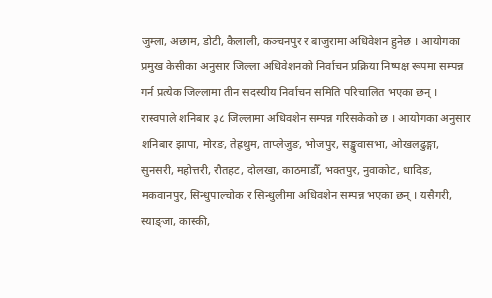जुम्ला, अछाम, डोटी, कैलाली, कञ्चनपुर र बाजुरामा अधिवेशन हुनेछ । आयोगका प्रमुख केसीका अनुसार जिल्ला अधिवेशनको निर्वाचन प्रक्रिया निष्पक्ष रूपमा सम्पन्न गर्न प्रत्येक जिल्लामा तीन सदस्यीय निर्वाचन समिति परिचालित भएका छन् । रास्वपाले शनिबार ३८ जिल्लामा अधिवशेन सम्पन्न गरिसकेको छ । आयोगका अनुसार शनिबार झापा, मोरङ, तेह्रथुम, ताप्लेजुङ, भोजपुर, सङ्खुवासभा, ओखलढुङ्गा, सुनसरी, महोत्तरी, रौतहट, दोलखा, काठमाडौँ, भक्तपुर, नुवाकोट, धादिङ, मकवानपुर, सिन्धुपाल्चोक र सिन्धुलीमा अधिवशेन सम्पन्न भएका छन् । यसैगरी, स्याङ्जा, कास्की,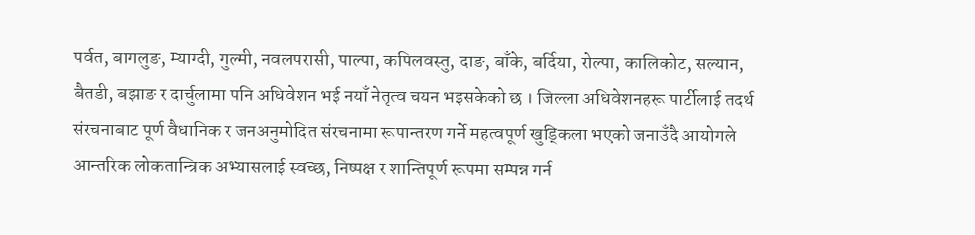पर्वत, बागलुङ, म्याग्दी, गुल्मी, नवलपरासी, पाल्पा, कपिलवस्तु, दाङ, बाँके, बर्दिया, रोल्पा, कालिकोट, सल्यान, बैतडी, बझाङ र दार्चुलामा पनि अधिवेशन भई नयाँ नेतृत्व चयन भइसकेको छ । जिल्ला अधिवेशनहरू पार्टीलाई तदर्थ संरचनाबाट पूर्ण वैधानिक र जनअनुमोदित संरचनामा रूपान्तरण गर्ने महत्वपूर्ण खुड्किला भएको जनाउँदै आयोगले आन्तरिक लोकतान्त्रिक अभ्यासलाई स्वच्छ, निष्पक्ष र शान्तिपूर्ण रूपमा सम्पन्न गर्न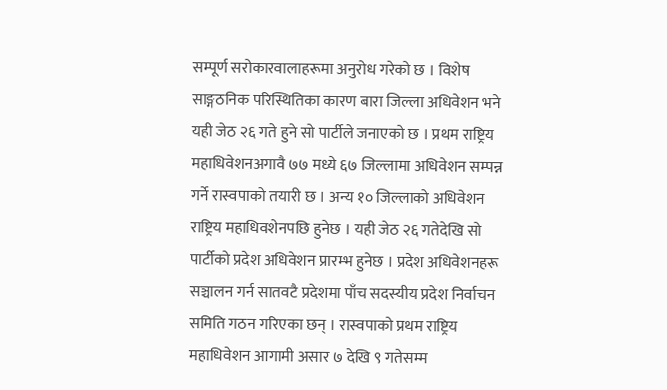सम्पूर्ण सरोकारवालाहरूमा अनुरोध गरेको छ । विशेष साङ्गठनिक परिस्थितिका कारण बारा जिल्ला अधिवेशन भने यही जेठ २६ गते हुने सो पार्टीले जनाएको छ । प्रथम राष्ट्रिय महाधिवेशनअगावै ७७ मध्ये ६७ जिल्लामा अधिवेशन सम्पन्न गर्ने रास्वपाको तयारी छ । अन्य १० जिल्लाको अधिवेशन राष्ट्रिय महाधिवशेनपछि हुनेछ । यही जेठ २६ गतेदेखि सो पार्टीको प्रदेश अधिवेशन प्रारम्भ हुनेछ । प्रदेश अधिवेशनहरू सञ्चालन गर्न सातवटै प्रदेशमा पाँच सदस्यीय प्रदेश निर्वाचन समिति गठन गरिएका छन् । रास्वपाको प्रथम राष्ट्रिय महाधिवेशन आगामी असार ७ देखि ९ गतेसम्म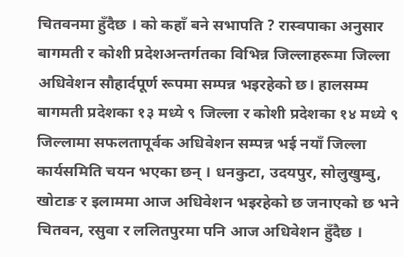चितवनमा हुँदैछ । को कहाँ बने सभापति ? रास्वपाका अनुसार बागमती र कोशी प्रदेशअन्तर्गतका विभिन्न जिल्लाहरूमा जिल्ला अधिवेशन सौहार्दपूर्ण रूपमा सम्पन्न भइरहेको छ। हालसम्म बागमती प्रदेशका १३ मध्ये ९ जिल्ला र कोशी प्रदेशका १४ मध्ये ९ जिल्लामा सफलतापूर्वक अधिवेशन सम्पन्न भई नयाँ जिल्ला कार्यसमिति चयन भएका छन् । धनकुटा, उदयपुर, सोलुखुम्बु, खोटाङ र इलाममा आज अधिवेशन भइरहेको छ जनाएको छ भने चितवन, रसुवा र ललितपुरमा पनि आज अधिवेशन हुँदैछ ।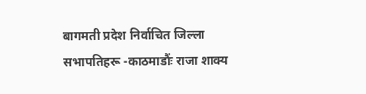बागमती प्रदेश निर्वाचित जिल्ला सभापतिहरू -काठमाडौंः राजा शाक्य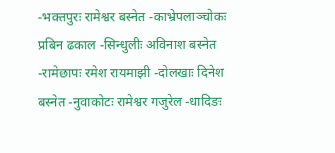-भक्तपुरः रामेश्वर बस्नेत -काभ्रेपलाञ्चोकः प्रबिन ढकाल -सिन्धुलीः अविनाश बस्नेत -रामेछापः रमेश रायमाझी -दोलखाः दिनेश बस्नेत -नुवाकोटः रामेश्वर गजुरेल -धादिङः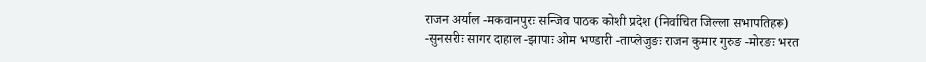राजन अर्याल -मकवानपुरः सन्जिव पाठक कोशी प्रदेश (निर्वाचित जिल्ला सभापतिहरू) -सुनसरीः सागर दाहाल -झापाः ओम भण्डारी -ताप्लेजुङः राजन कुमार गुरुङ -मोरङः भरत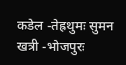कडेल -तेह्रथुमः सुमन खत्री -भोजपुरः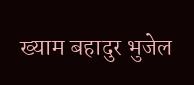ख्याम बहादुर भुजेल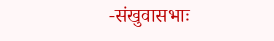-संखुवासभाः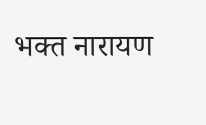भक्त नारायण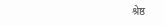श्रेष्ठ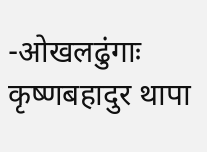-ओखलढुंगाः कृष्णबहादुर थापा